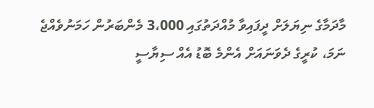މާދަމާގެ ނިޔަލަށް ދީފައިވާ މުއްދަތުގައި 3،000 މެންބަރުން ހަމަނުވެއްޖެ ނަމަ، ކުރީގެ ދެވަނައަށް އެންމެ ބޮޑު އެއް ސިޔާސީ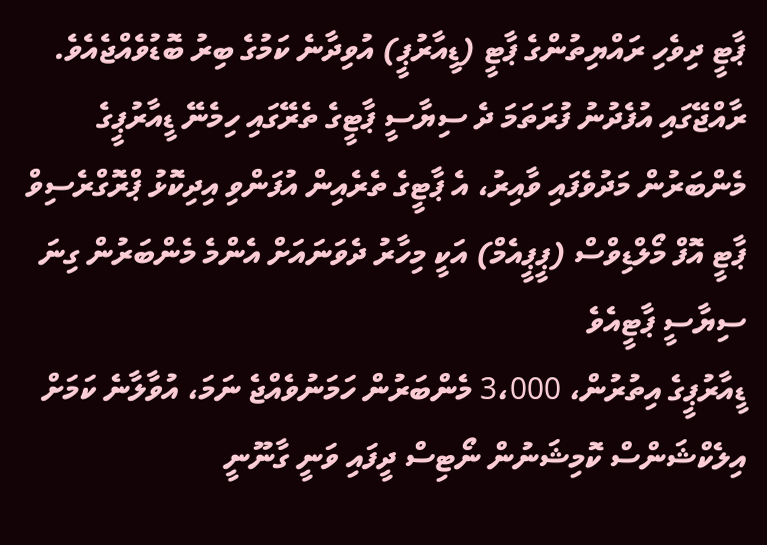ޕާޓީ ދިވެހި ރައްޔިތުންގެ ޕާޓީ (ޑީއާރުޕީ) އުވިދާނެ ކަމުގެ ބިރު ބޮޑުވެއްޖެއެވެ.
ރާއްޖޭގައި އުފެދުނު ފުރަތަމަ ދެ ސިޔާސީ ޕާޓީގެ ތެރޭގައި ހިމެނޭ ޑީއާރުޕީގެ މެންބަރުން މަދުވެފައި ވާއިރު، އެ ޕާޓީގެ ތެރެއިން އުފަންވި އިދިކޮޅު ޕްރޮގްރެސިވް ޕާޓީ އޮފް މޯލްޑިވްސް (ޕީޕީއެމް) އަކީ މިހާރު ދެވަނައަށް އެންމެ މެންބަރުން ގިނަ ސިޔާސީ ޕާޓީއެވެ
ޑީއާރުޕީގެ އިތުރުން، 3،000 މެންބަރުން ހަމަނުވެއްޖެ ނަމަ، އުވާލާނެ ކަމަށް އިލެކްޝަންސް ކޮމިޝަނުން ނޯޓިސް ދީފައި ވަނީ ގާނޫނީ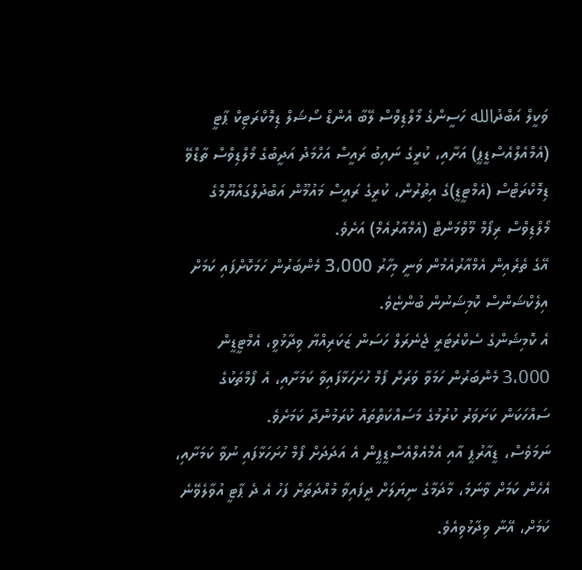ވަކީލް އަބްދުالله ހަސީންގެ މޯލްޑިވްސް ލޭބާ އެންޑް ސޯޝަލް ޑިމޮކްރަޓިކް ޕާޓީ (އެމްއެލްއެސްޑީޕީ) އަށާއި، ކުރީގެ ނައިބު ރައީސް އަހްމަދު އަދީބުގެ މޯލްޑިވްސް ތާޑްވޭ ޑިމޮކްރަޓްސް (އެމްޓީޑީ)ގެ އިތުރުން، ކުރީގެ ރައީސް މައުމޫން އަބްދުލްގައްޔޫމްގެ މޯލްޑިވްސް ރިފޯމް މޫވްމަންޓް (އެމްއާރުއެމް) އަށެވެ.
އޭގެ ތެރެއިން އެމްއާރުއެމުން ވަނީ މިހާރު 3،000 މެންބަރުން ހަމަކޮށްފައި ކަމަށް އިލެކްޝަންސް ކޮމިޝަނުން ބުންޏެވެ.
އެ ކޮމިޝަންގެ ސެކްރެޓަރީ ޖެނެރަލް ހަސަން ޒަކަރިއްޔާ ވިދާޅުވީ، އެމްޓީޑީން 3،000 މެންބަރުން ހަމަވާ ވަރަށް ފޯމް ހުށަހަޅާފައިވާ ކަމަށާއި، އެ ފޯމްތަކުގެ ސައްހަކަން ކަށަވަރު ކުރުމުގެ މަސައްކަތްތައް ކުރަމުންދާ ކަމަށެވެ.
ނަމަވެސް، ޑީއާރުޕީ އާއި އެމްއެލްއެސްޑީޕީން އެ އަދަދަށް ފޯމް ހުށަހަޅާފައި ނުވާ ކަމަށާއި، އެހެން ކަމަށް ވާނަމަ، މާދަމާގެ ނިޔަލަށް ދީފައިވާ މުއްދަތަށް ފަހު އެ ދެ ޕާޓީ އުވާލެވޭނެ ކަމަށް، އޭނާ ވިދާޅުވިއެވެ.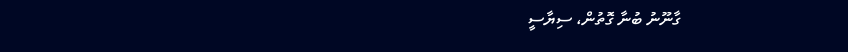ގާނޫނު ބުނާ ގޮތުން، ސިޔާސީ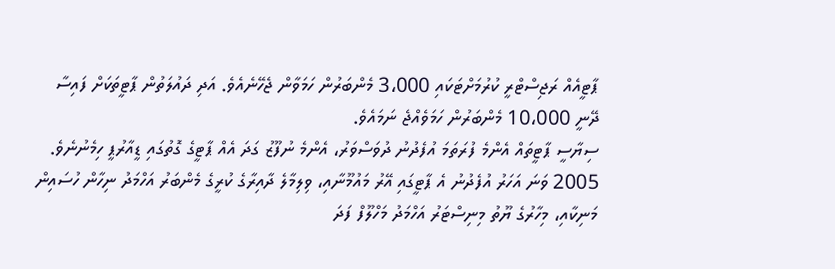ޕާޓީއެއް ރަޖިސްޓްރީ ކުރުމަށްޓަކައި 3،000 މެންބަރުން ހަމަވާން ޖެހޭނެއެވެ. އަދި ދައުލަތުން ޕާޓީތަކަށް ފައިސާ ދޭނީ 10،000 މެންބަރުން ހަމަވެއްޖެ ނަމައެވެ.
ސިޔާސީ ޕާޓީތައް އެންމެ ފުރަތަމަ އުފެދުނު ދުވަސްވަރު، އެންމެ ނުފޫޒު ގަދަ އެއް ޕާޓީގެ ގޮތުގައި ޑީއާރުޕީ ހިމެނުނެވެ. 2005 ވަނަ އަހަރު އުފެދުނު އެ ޕާޓީގައި އޭރު މައުމޫނާއި، ވިލިމާލެ ދާއިރާގެ ކުރީގެ މެންބަރު އަހްމަދު ނިހާން ހުސައިން މަނިކާއި، މިހާރުގެ ޔޫތު މިނިސްޓަރު އަހްމަދު މަހްލޫފް ފަދަ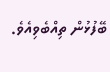ބޭފުޅުން ތިއްބެވިއެވެ.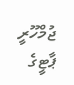ޖުމްހޫރީ ޕާޓީގެ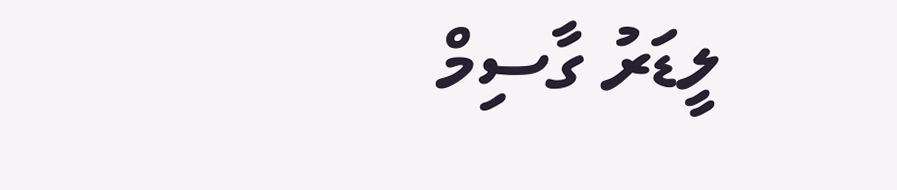ލީޑަރު ގާސިމް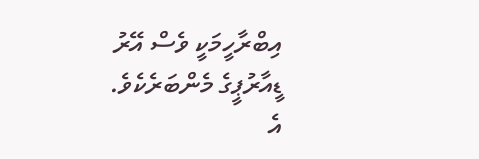އިބްރާހީމަކީ ވެސް އޭރު ޑީއާރުޕީގެ މެންބަރެކެވެ.
އެ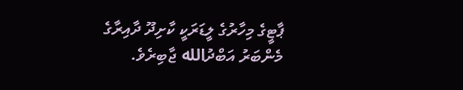ޕާޓީގެ މިހާރުގެ ލީޑަރަކީ ކާށިދޫ ދާއިރާގެ މެންބަރު އަބްދުالله ޖާބިރެވެ.